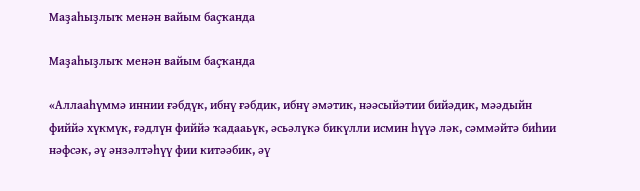Маҙаһыҙлыҡ менән вайым баҫҡанда

Маҙаһыҙлыҡ менән вайым баҫҡанда

«Аллааһүммә иннии ғәбдүк, ибнү ғәбдик, ибнү әмәтик, нәәсыйәтии бийәдик, мәәдыйн фиййә хүкмүк, ғәдлүн фиййә ҡадааьүк, әсьәлүкә бикүлли исмин һүүә ләк, сәммәйтә биһии нәфсәк, әү әнзәлтәһүү фии китәәбик, әү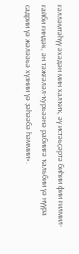ғәлләмтәһүү әхәдән мин халҡиҡ, әү истәьҫәртә биһии фии ғилмил-ғайби ғиндәк, ән тәжғәләл-ҡурьәәнә рабииғә ҡальбии үә нүүра садрии үә жәләәьә хүзнии үә ҙәһәәбә һәммии».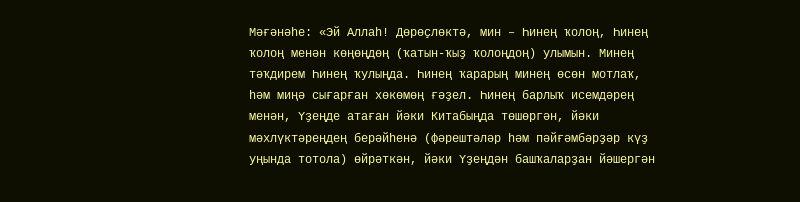Мәғәнәһе: «Эй Аллаһ! Дөрөҫлөктә, мин – Һинең ҡолоң, Һинең ҡолоң менән көңөңдөң (ҡатын-ҡыҙ ҡолоңдоң) улымын. Минең тәҡдирем Һинең ҡулыңда. Һинең ҡарарың минең өсөн мотлаҡ, һәм миңә сығарған хөкөмөң ғәҙел. Һинең барлыҡ исемдәрең менән, Үҙеңде атаған йәки Китабыңда төшөргән, йәки мәхлүктәреңдең берәйһенә (фәрештәләр һәм пәйғәмбәрҙәр күҙ уңында тотола) өйрәткән, йәки Үҙеңдән башҡаларҙан йәшергән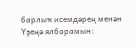барлыҡ исемдәрең менән Үҙеңә ялбарамын: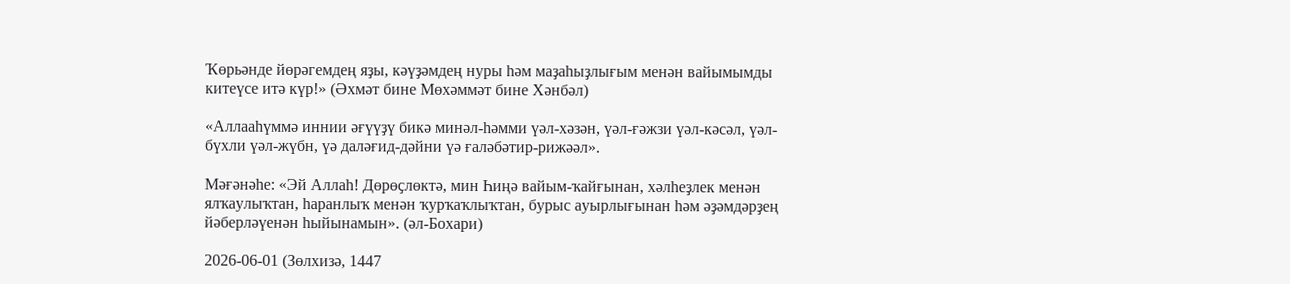Ҡөрьәнде йөрәгемдең яҙы, кәүҙәмдең нуры һәм маҙаһыҙлығым менән вайымымды китеүсе итә күр!» (Әхмәт бине Мөхәммәт бине Хәнбәл)

«Аллааһүммә иннии әғүүҙү бикә минәл-һәмми үәл-хәзән, үәл-ғәжзи үәл-кәсәл, үәл-бүхли үәл-жүбн, үә даләғид-дәйни үә ғаләбәтир-рижәәл».

Мәғәнәһе: «Эй Аллаһ! Дөрөҫлөктә, мин Һиңә вайым-ҡайғынан, хәлһеҙлек менән ялҡаулыҡтан, һаранлыҡ менән ҡурҡаҡлыҡтан, бурыс ауырлығынан һәм әҙәмдәрҙең йәберләүенән һыйынамын». (әл-Бохари)

2026-06-01 (Зөлхизә, 1447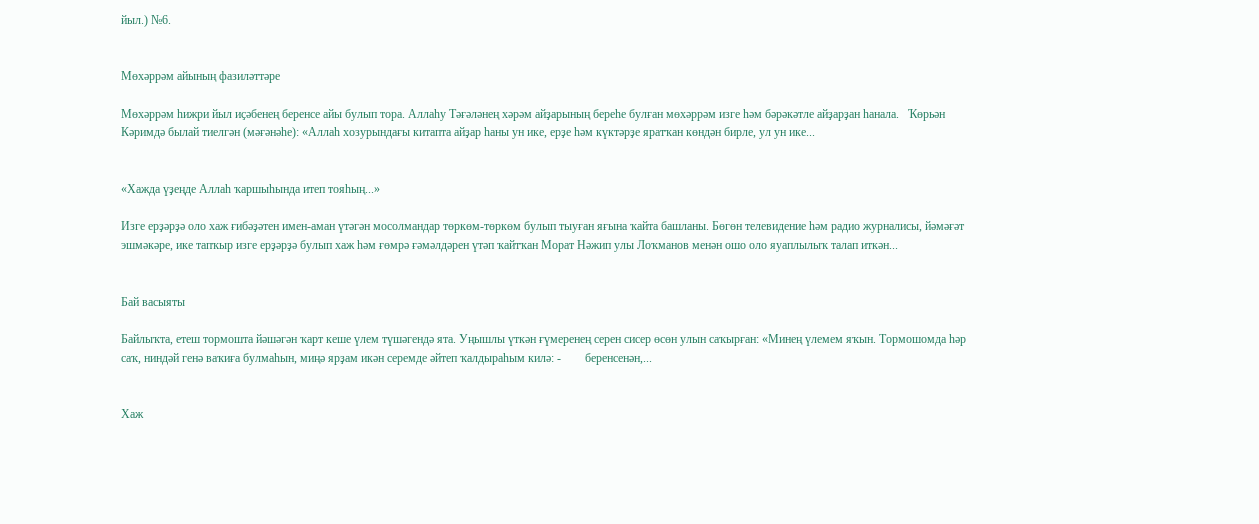йыл.) №6.


Мөхәррәм айының фазиләттәре

Мөхәррәм һижри йыл иҫәбенең беренсе айы булып тора. Аллаһу Тәғәләнең хәрәм айҙарының береһе булған мөхәррәм изге һәм бәрәкәтле айҙарҙан һанала.   Ҡөрьән Кәримдә былай тиелгән (мәғәнәһе): «Аллаһ хозурындағы китапта айҙар һаны ун ике, ерҙе һәм күктәрҙе яратҡан көндән бирле, ул ун ике...


«Хажда үҙеңде Аллаһ ҡаршыһында итеп тояһың...»

Изге ерҙәрҙә оло хаж ғибәҙәтен имен-аман үтәгән мосолмандар төркөм-төркөм булып тыуған яғына ҡайта башланы. Бөгөн телевидение һәм радио журналисы, йәмәғәт эшмәкәре, ике тапҡыр изге ерҙәрҙә булып хаж һәм ғөмрә ғәмәлдәрен үтәп ҡайтҡан Морат Нәжип улы Лоҡманов менән ошо оло яуаплылыҡ талап иткән...


Бай васыяты

Байлыҡта, етеш тормошта йәшәгән ҡарт кеше үлем түшәгендә ята. Уңышлы үткән ғүмеренең серен сисер өсөн улын саҡырған: «Минең үлемем яҡын. Тормошомда һәр саҡ, ниндәй генә ваҡиға булмаһын, миңә ярҙам икән серемде әйтеп ҡалдыраһым килә: -        беренсенән,...


Хаж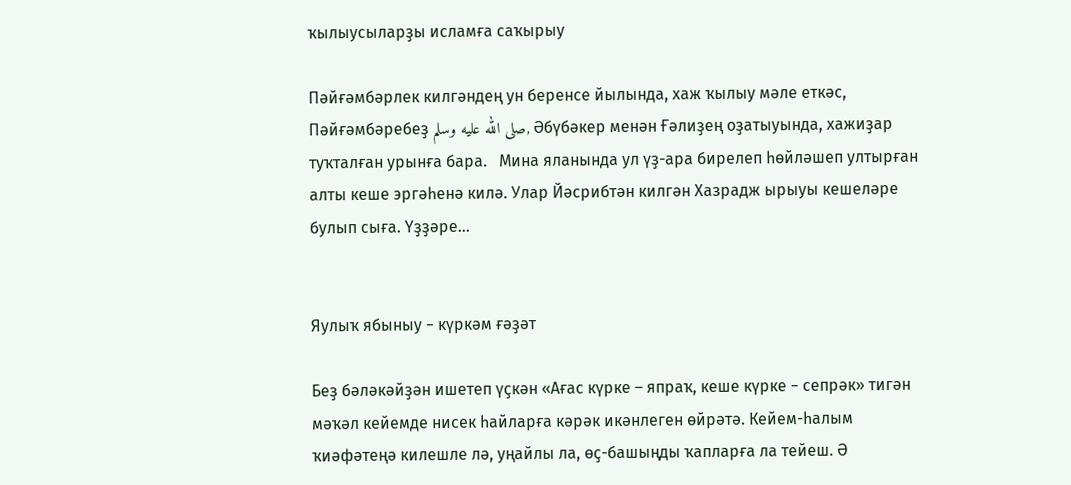ҡылыусыларҙы исламға саҡырыу

Пәйғәмбәрлек килгәндең ун беренсе йылында, хаж ҡылыу мәле еткәс, Пәйғәмбәребеҙ صلى الله عليه وسلم, Әбүбәкер менән Ғәлиҙең оҙатыуында, хажиҙар туҡталған урынға бара.   Мина яланында ул үҙ-ара бирелеп һөйләшеп ултырған алты кеше эргәһенә килә. Улар Йәсрибтән килгән Хазрадж ырыуы кешеләре булып сыға. Үҙҙәре...


Яулыҡ ябыныу − күркәм ғәҙәт

Беҙ бәләкәйҙән ишетеп үҫкән «Ағас күрке – япраҡ, кеше күрке − сепрәк» тигән мәҡәл кейемде нисек һайларға кәрәк икәнлеген өйрәтә. Кейем-һалым ҡиәфәтеңә килешле лә, уңайлы ла, өҫ-башыңды ҡапларға ла тейеш. Ә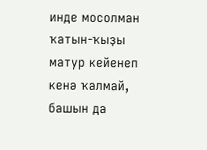инде мосолман ҡатын-ҡыҙы матур кейенеп кенә ҡалмай, башын да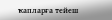ҡапларға тейеш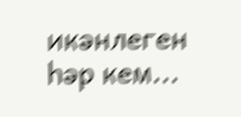икәнлеген һәр кем...